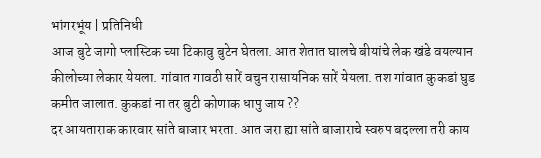भांगरभूंय | प्रतिनिधी
आज बुटे जागो प्लास्टिक च्या टिकावु बुटेन घेतला. आत शेतात घालचे बीयांचे लेक खंडे वयल्यान कीलोच्या लेकार येयला. गांवात गावठी सारें वचुन रासायनिक सारें येयला. तश गांवात कुकडां घुड कमीत जालात. कुकडां ना तर बुटी कोणाक धापु जाय ??
दर आयताराक कारवार सांते बाजार भरता. आत जरा ह्या सांते बाजाराचे स्वरुप बदल्ला तरी काय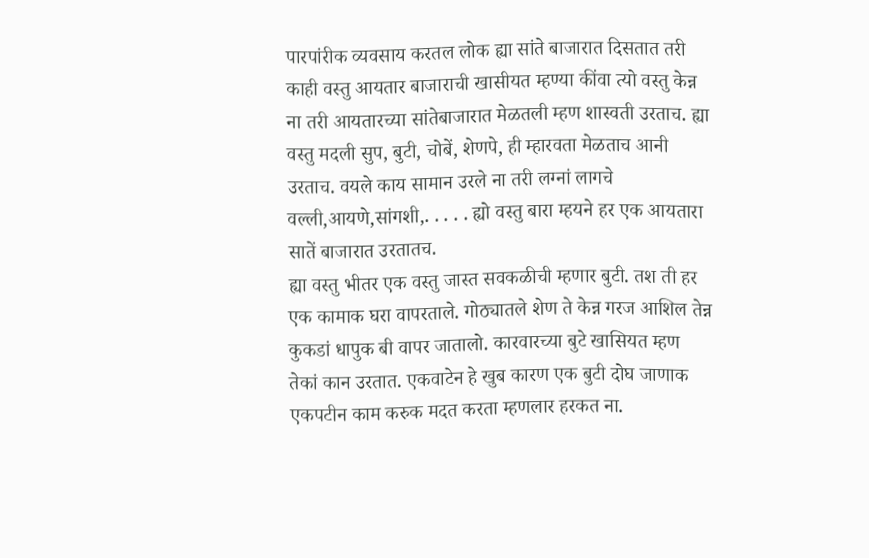पारपांरीक व्यवसाय करतल लोक ह्या सांते बाजारात दिसतात तरी काही वस्तु आयतार बाजाराची खासीयत म्हण्या कींवा त्यो वस्तु केन्न ना तरी आयतारच्या सांतेबाजारात मेळतली म्हण शास्वती उरताच. ह्या वस्तु मदली सुप, बुटी, चोबें, शेणपे, ही म्हारवता मेळताच आनी उरताच. वयले काय सामान उरले ना तरी लग्नां लागचे वल्ली,आयणे,सांगशी,. . . . . ह्यो वस्तु बारा म्हयने हर एक आयतारा सातें बाजारात उरतातच.
ह्या वस्तु भीतर एक वस्तु जास्त सवकळीची म्हणार बुटी. तश ती हर एक कामाक घरा वापरताले. गोठ्यातले शेण ते केन्न गरज आशिल तेन्न कुकडां धापुक बी वापर जातालो. कारवारच्या बुटे खासियत म्हण तेकां कान उरतात. एकवाटेन हे खुब कारण एक बुटी दोघ जाणाक एकपटीन काम करुक मदत करता म्हणलार हरकत ना.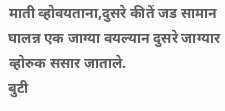माती व्होवयताना,दुसरे कीतें जड सामान घालन्न एक जाग्या वयल्यान दुसरे जाग्यार व्होरुक ससार जाताले.
बुटी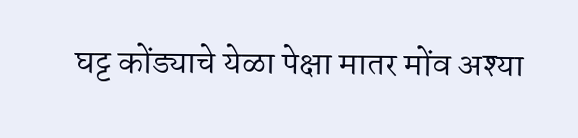घट्ट कोंड्याचे येळा पेक्षा मातर मोंव अश्या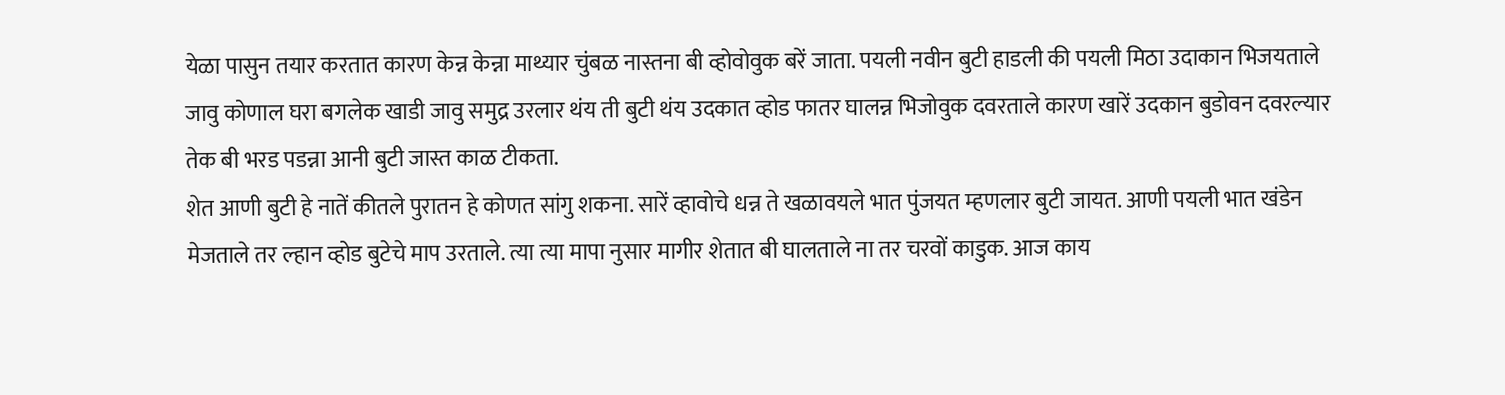येळा पासुन तयार करतात कारण केन्न केन्ना माथ्यार चुंबळ नास्तना बी व्होवोवुक बरें जाता. पयली नवीन बुटी हाडली की पयली मिठा उदाकान भिजयताले जावु कोणाल घरा बगलेक खाडी जावु समुद्र उरलार थंय ती बुटी थंय उदकात व्होड फातर घालन्न भिजोवुक दवरताले कारण खारें उदकान बुडोवन दवरल्यार तेक बी भरड पडन्ना आनी बुटी जास्त काळ टीकता.
शेत आणी बुटी हे नातें कीतले पुरातन हे कोणत सांगु शकना. सारें व्हावोचे धन्न ते खळावयले भात पुंजयत म्हणलार बुटी जायत. आणी पयली भात खंडेन मेजताले तर ल्हान व्होड बुटेचे माप उरताले. त्या त्या मापा नुसार मागीर शेतात बी घालताले ना तर चरवों काडुक. आज काय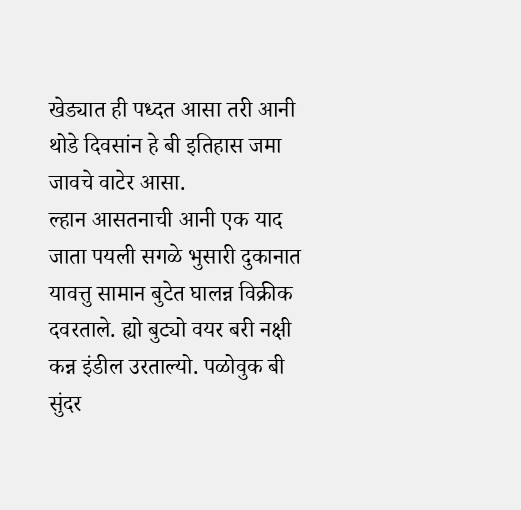खेड्यात ही पध्दत आसा तरी आनी थोडे दिवसांन हे बी इतिहास जमा जावचे वाटेर आसा.
ल्हान आसतनाची आनी एक याद जाता पयली सगळे भुसारी दुकानात यावत्तु सामान बुटेत घालन्न विक्रीक दवरताले. ह्यो बुट्यो वयर बरी नक्षी कन्न इंडील उरताल्यो. पळोवुक बी सुंदर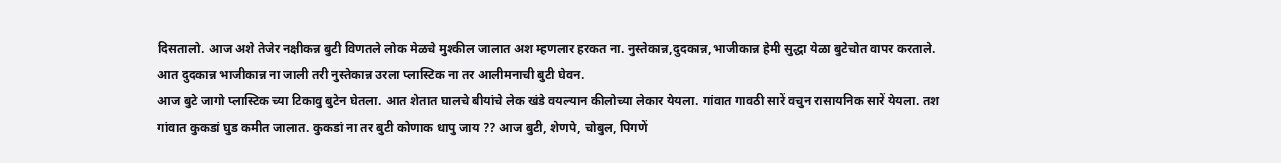दिसतालो. आज अशे तेजेर नक्षीकन्न बुटी विणतले लोक मेळचे मुश्कील जालात अश म्हणलार हरकत ना. नुस्तेकान्न,दुदकान्न,भाजीकान्न हेमी सुद्धा येळा बुटेचोत वापर करताले. आत दुदकान्न भाजीकान्न ना जाली तरी नुस्तेकान्न उरला प्लास्टिक ना तर आलीमनाची बुटी घेवन.
आज बुटे जागो प्लास्टिक च्या टिकावु बुटेन घेतला. आत शेतात घालचे बीयांचे लेक खंडे वयल्यान कीलोच्या लेकार येयला. गांवात गावठी सारें वचुन रासायनिक सारें येयला. तश गांवात कुकडां घुड कमीत जालात. कुकडां ना तर बुटी कोणाक धापु जाय ?? आज बुटी, शेणपे, चोबुल, पिगणें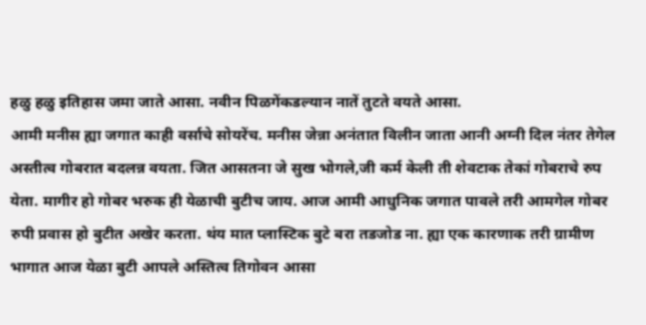हळु हळु इतिहास जमा जाते आसा. नवीन पिळगेंकडल्यान नातें तुटते वयते आसा.
आमी मनीस ह्या जगात काही वर्साचे सोयरेंच. मनीस जेन्ना अनंतात विलीन जाता आनी अग्नी दिल नंतर तेगेल अस्तीत्व गोबरात बदलन्न वयता. जित आसतना जे सुख भोगले,जी कर्म केली ती शेवटाक तेकां गोबराचे रुप येता. मागीर हो गोबर भरुक ही येळाची बुटीच जाय. आज आमी आधुनिक जगात पावले तरी आमगेल गोबर रुपी प्रवास हो बुटीत अखेर करता. थंय मात प्लास्टिक बुटे बरा तडजोड ना. ह्या एक कारणाक तरी ग्रामीण भागात आज येळा बुटी आपले अस्तित्व तिगोवन आसा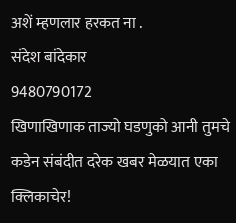अशें म्हणलार हरकत ना .
संदेश बांदेकार
9480790172
खिणाखिणाक ताज्यो घडणुको आनी तुमचे कडेन संबंदीत दरेक खबर मेळयात एका क्लिकाचेर!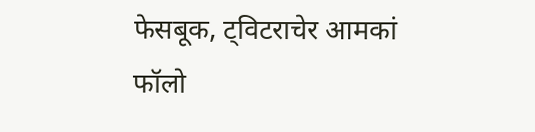फेसबूक, ट्विटराचेर आमकां फॉलो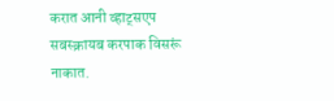करात आनी व्हाट्सएप सबस्क्रायब करपाक विसरूं नाकात.